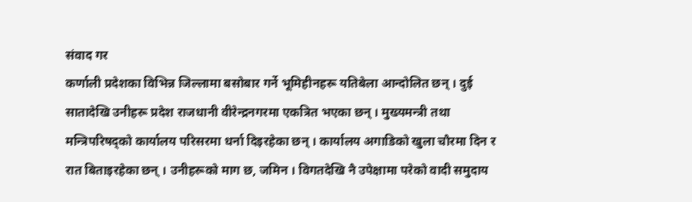संवाद गर
कर्णाली प्रदेशका विभिन्न जिल्लामा बसोबार गर्ने भूमिहीनहरू यतिबेला आन्दोलित छन् । दुई सातादेखि उनीहरू प्रदेश राजधानी वीरेन्द्रनगरमा एकत्रित भएका छन् । मुख्यमन्त्री तथा मन्त्रिपरिषद्को कार्यालय परिसरमा धर्ना दिइरहेका छन् । कार्यालय अगाडिको खुला चौरमा दिन र रात बिताइरहेका छन् । उनीहरूको माग छ, जमिन । विगतदेखि नै उपेक्षामा परेको वादी समुदाय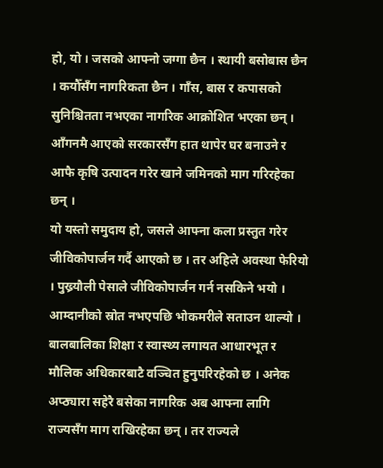हो, यो । जसको आफ्नो जग्गा छैन । स्थायी बसोबास छैन । कयौँसँग नागरिकता छैन । गाँस, बास र कपासको सुनिश्चितता नभएका नागरिक आक्रोशित भएका छन् । आँगनमै आएको सरकारसँग हात थापेर घर बनाउने र आफै कृषि उत्पादन गरेर खाने जमिनको माग गरिरहेका छन् ।
यो यस्तो समुदाय हो, जसले आफ्ना कला प्रस्तुत गरेर जीविकोपार्जन गर्दै आएको छ । तर अहिले अवस्था फेरियो । पुख्र्यौली पेसाले जीविकोपार्जन गर्न नसकिने भयो । आम्दानीको स्रोत नभएपछि भोकमरीले सताउन थाल्यो । बालबालिका शिक्षा र स्वास्थ्य लगायत आधारभूत र मौलिक अधिकारबाटै वञ्चित हुनुपरिरहेको छ । अनेक अप्ठ्यारा सहेरै बसेका नागरिक अब आफ्ना लागि राज्यसँग माग राखिरहेका छन् । तर राज्यले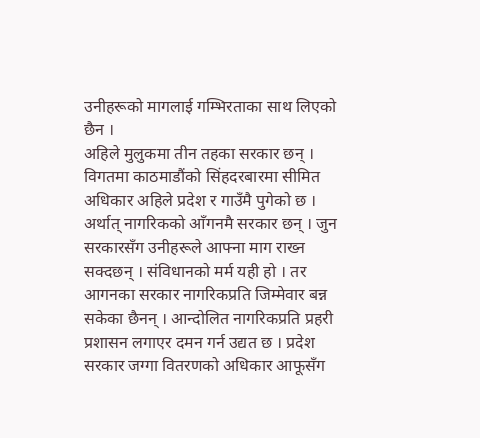उनीहरूको मागलाई गम्भिरताका साथ लिएको छैन ।
अहिले मुलुकमा तीन तहका सरकार छन् । विगतमा काठमाडौंको सिंहदरबारमा सीमित अधिकार अहिले प्रदेश र गाउँमै पुगेको छ । अर्थात् नागरिकको आँगनमै सरकार छन् । जुन सरकारसँग उनीहरूले आफ्ना माग राख्न सक्दछन् । संविधानको मर्म यही हो । तर आगनका सरकार नागरिकप्रति जिम्मेवार बन्न सकेका छैनन् । आन्दोलित नागरिकप्रति प्रहरी प्रशासन लगाएर दमन गर्न उद्यत छ । प्रदेश सरकार जग्गा वितरणको अधिकार आफूसँग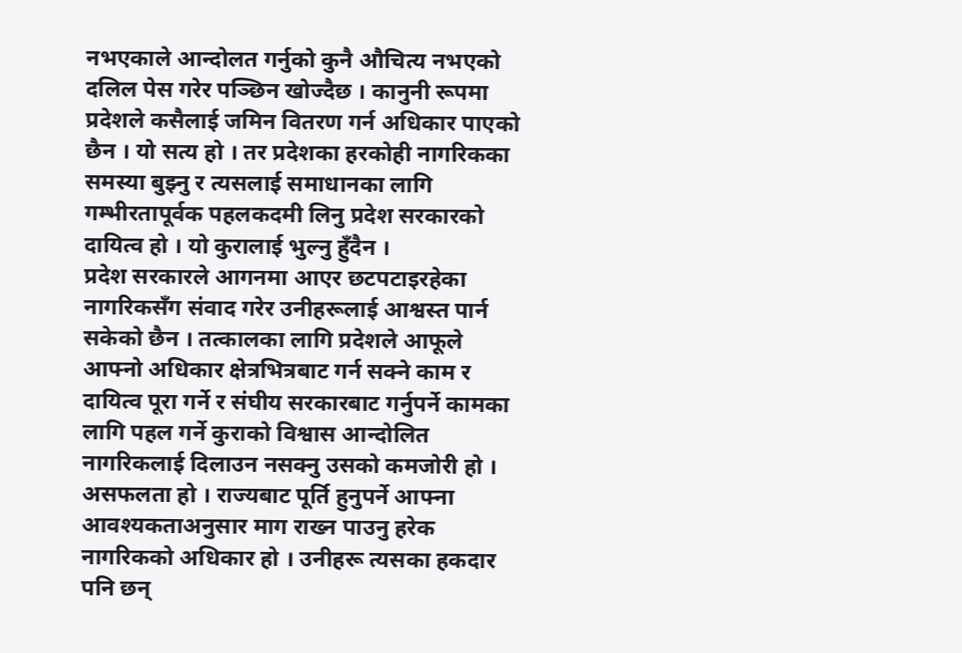नभएकाले आन्दोलत गर्नुको कुनै औचित्य नभएको दलिल पेस गरेर पञ्छिन खोज्दैछ । कानुनी रूपमा प्रदेशले कसैलाई जमिन वितरण गर्न अधिकार पाएको छैन । यो सत्य हो । तर प्रदेशका हरकोही नागरिकका समस्या बुझ्नु र त्यसलाई समाधानका लागि गम्भीरतापूर्वक पहलकदमी लिनु प्रदेश सरकारको दायित्व हो । यो कुरालाई भुल्नु हुँदैन ।
प्रदेश सरकारले आगनमा आएर छटपटाइरहेका नागरिकसँग संवाद गरेर उनीहरूलाई आश्वस्त पार्न सकेको छैन । तत्कालका लागि प्रदेशले आफूले आफ्नो अधिकार क्षेत्रभित्रबाट गर्न सक्ने काम र दायित्व पूरा गर्ने र संघीय सरकारबाट गर्नुपर्ने कामका लागि पहल गर्ने कुराको विश्वास आन्दोलित नागरिकलाई दिलाउन नसक्नु उसको कमजोरी हो । असफलता हो । राज्यबाट पूर्ति हुनुपर्ने आफ्ना आवश्यकताअनुसार माग राख्न पाउनु हरेक नागरिकको अधिकार हो । उनीहरू त्यसका हकदार पनि छन्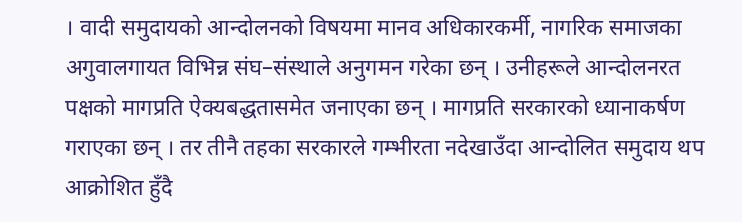। वादी समुदायको आन्दोलनको विषयमा मानव अधिकारकर्मी, नागरिक समाजका अगुवालगायत विभिन्न संघ–संस्थाले अनुगमन गरेका छन् । उनीहरूले आन्दोलनरत पक्षको मागप्रति ऐक्यबद्धतासमेत जनाएका छन् । मागप्रति सरकारको ध्यानाकर्षण गराएका छन् । तर तीनै तहका सरकारले गम्भीरता नदेखाउँदा आन्दोलित समुदाय थप आक्रोशित हुँदै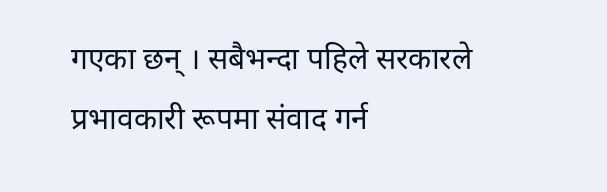गएका छन् । सबैभन्दा पहिले सरकारले प्रभावकारी रूपमा संवाद गर्न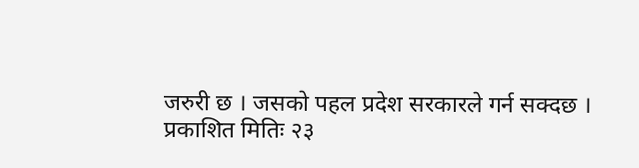जरुरी छ । जसको पहल प्रदेश सरकारले गर्न सक्दछ ।
प्रकाशित मितिः २३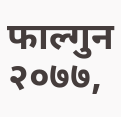फाल्गुन २०७७,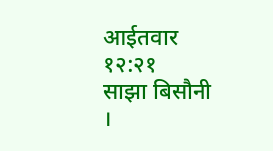आईतवार १२:२१
साझा बिसौनी ।